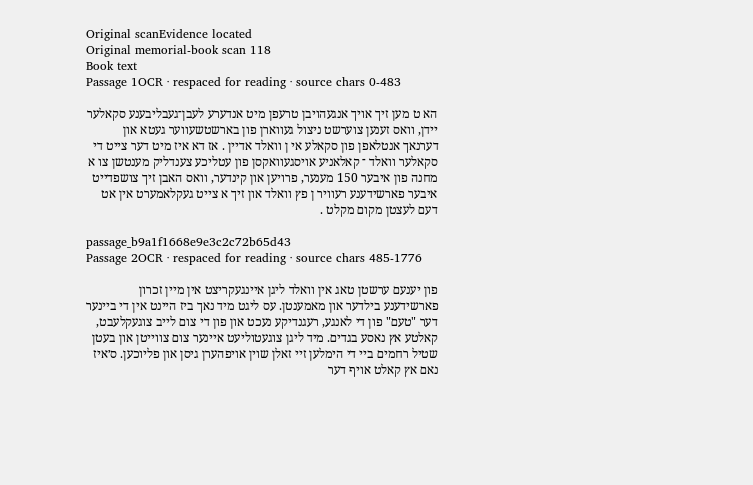Original scanEvidence located
Original memorial-book scan 118
Book text
Passage 1OCR · respaced for reading · source chars 0-483

הא ט מען זיך אויך אנגעהויבן טרעפן מיט אנדערע לעבן־געבליבענע סקאלער יידן, וואס זענען צוערשט ניצול געווארן פון בארשטשעווער געטא און דערנאך אנטלאפן פון סקאלע אי ן וואלד אדיין . אז דא איז מיט דער צייט די סקאלער וואלד ־ קאלאניע אויסגעוואקסן פון עטליכע צענדליק מענטשן צו א מחנה פון איבער 150 מענער, פרויען און קינדער, וואס האבן זיך צושפדייט איבער פארשידענע רעוויר ן פץ וואלד און זיך א צייט געקלאמערט אין אט דעם לעצטן מקום מקלט .

passage_b9a1f1668e9e3c2c72b65d43
Passage 2OCR · respaced for reading · source chars 485-1776

פון יענעם ערשטן טאג אין וואלד ליגן איינגעקריצט אין מיין זכרון פארשידענע בילדער און מאמענטן. עס ליגט מיד נאך ביז היינט אין די ביינער דער "טעם" פון די לאנגע, רעגנדיקע נעכט און פון די צום לייב צוגעקלעבט, קאלטע אץ נאסע בגדים. מיד ליגן צוגעטוליעט איינער צום צווייטן און בעטן שטיל רחמים ביי די הימלען זיי זאלן שוין אויפהערן גיסן און פליוכען. ס׳איז נאם אץ קאלט אויף דער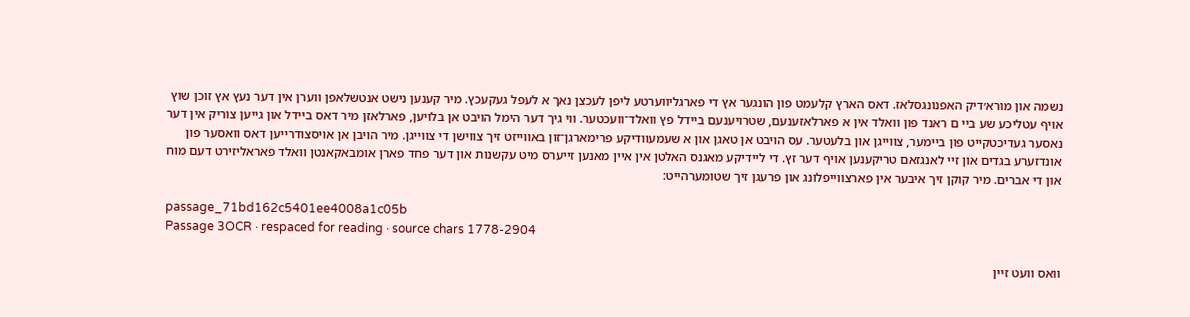נשמה און מורא׳דיק האפנונגסלאז. דאס הארץ קלעמט פון הונגער אץ די פארגליווערטע ליפן לעכצן נאך א לעפל געקעכץ. מיר קענען נישט אנטשלאפן ווערן אין דער נעץ אץ זוכן שוץ אויף עטליכע שע ביי ם ראנד פון וואלד אין א פארלאזענעם, שטרויענעם ביידל פץ וואלד־וועכטער. ווי גיך דער הימל הויבט אן בלויען, פארלאזן מיר דאס ביידל און גייען צוריק אין דער נאסער געדיכטקייט פון ביימער, צווייגן און בלעטער. עס הויבט אן טאגן און א שעמעוודיקע פרימארגן־זון באווייזט זיך צווישן די צווייגן. מיר הויבן אן אויסצודרייען דאס וואסער פון אונדזערע בגדים און זיי לאנגזאם טריקענען אויף דער זץ. די ליידיקע מאגנס האלטן אין איין מאנען זייערס מיט עקשנות און דער פחד פארן אומבאקאנטן וואלד פאראליזירט דעם מוח און די אברים. מיר קוקן זיך איבער אין פארצווייפלונג און פרעגן זיך שטומערהייט:

passage_71bd162c5401ee4008a1c05b
Passage 3OCR · respaced for reading · source chars 1778-2904

וואס וועט זײן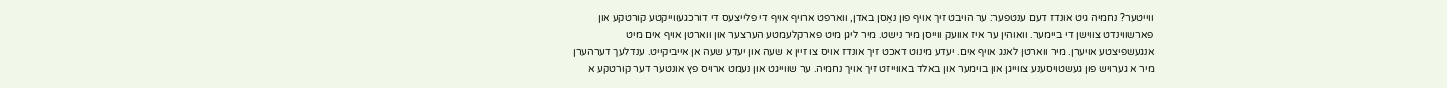ווייטער? נחמיה גיט אונדז דעם ענטפער: ער הויבט זיך אויף פון נאַסן באדן, ווארפט ארויף אויף די פלייצעס די דורכגעווייקטע קורטקע און פארשווינדט צווישן די ביימער. וואוהין ער איז אוועק ווייסן מיר נישט. מיר ליגן מיט פארקלעמטע הערצער און ווארטן אויף אים מיט אנגעשפיצטע אויערן. מיר ווארטן לאנג אויף אים. יעדע מינוט דאכט זיך אונדז אויס צו זיין א שעה און יעדע שעה אן אייביקייט. ענדלעך דערהערן מיר א גערויש פון געשטויסענע צווייגן און בוימער און באלד באווייזט זיך אויך נחמיה. ער שווייגט און נעמט ארויס פץ אונטער דער קורטקע א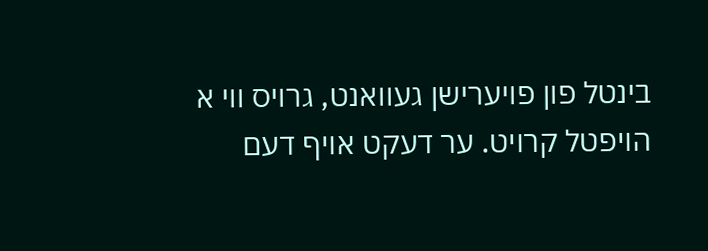בינטל פון פויערישן געוואנט, גרויס ווי א הויפטל קרויט. ער דעקט אויף דעם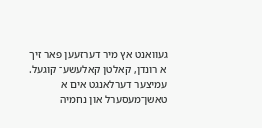געוואנט אץ מיר דערזעען פאר זיך א רונדן, קאלטן קאלעשע־ קוגעל. עמיצער דערלאנגט אים א טאשן־מעסערל און נחמיה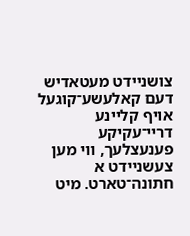צושניידט מעטאדיש דעם קאלעשע־קוגעל אויף קליינע דריי־עקיקע פענעצלעך, ווי מען צעשניידט א חתונה־טארט. מיט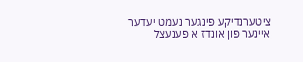ציטערנדיקע פינגער נעמט יעדער איינער פון אונדז א פענעצל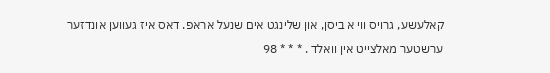קאלעשע, גרויס ווי א ביסן, און שלינגט אים שנעל אראפ. דאס איז געווען אונדזער ערשטער מאלצייט אין וואלד . * * * 98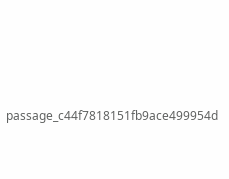passage_c44f7818151fb9ace499954d